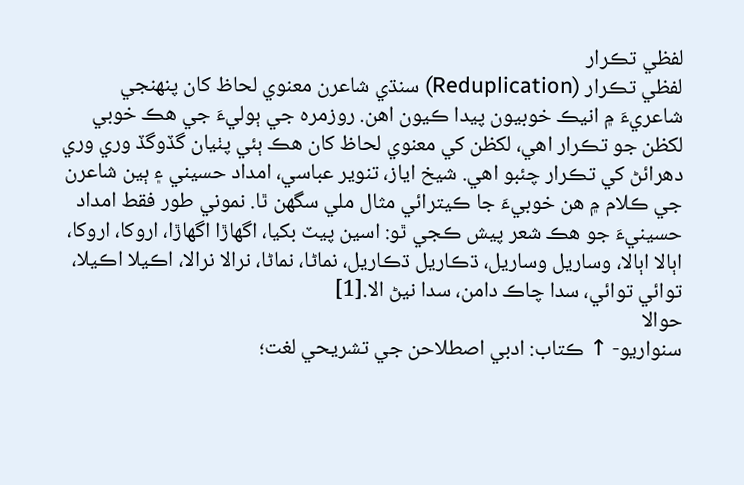لفظي تڪرار
لفظي تڪرار (Reduplication) سنڌي شاعرن معنوي لحاظ کان پنھنجي شاعريءَ ۾ انيڪ خوبيون پيدا ڪيون اھن. روزمره جي ٻوليءَ جي ھڪ خوبي لکظن جو تڪرار اھي، لکظن کي معنوي لحاظ کان ھڪ ٻئي پٺيان گڏوگڏ وري وري دھرائڻ کي تڪرار چئبو اھي. شيخ اياز، تنوير عباسي، امداد حسيني ۽ ٻين شاعرن جي ڪلام ۾ ھن خوبيءَ جا ڪيترائي مثال ملي سگھن ٿا. نموني طور فقط امداد حسينيءَ جو ھڪ شعر پيش ڪجي ٿو: اسين پيٽ بکيا، اگھاڙا اگھاڙا، اروکا، اروکا، اٻالا اٻالا، وساريل وساريل، ڌڪاريل ڌڪاريل، نماڻا، نماڻا، نرالا نرالا، اڪيلا اڪيلا، توائي توائي، سدا چاڪ دامن، سدا نيڻ الا.[1]
حوالا
سنواريو- ↑ ڪتاب: ادبي اصطلاحن جي تشريحي لغت؛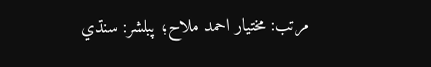مرتب: مختيار احمد ملاح؛ پبلشر: سنڌي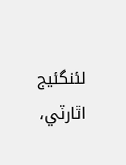لئنگئيج اٿارٽي،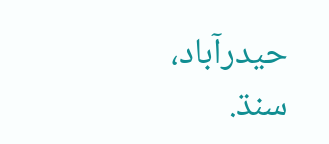حيدرآباد، سنڌ.